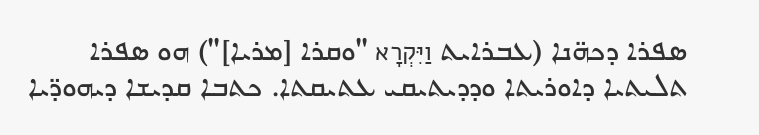ܣܦܪܐ ܕܟܗ̈ܢܐ (ܥܒܪܐܝܬ וַיִּקְרָא "ܘܩܪܐ [ܡܪܝܐ]") ܗܘ ܣܦܪܐ ܬܠܝܬܝܐ ܕܐܘܪܝܬܐ ܘܕܕܝܬܝܩܝ ܥܬܝܩܬܐ. ܟܬܒܐ ܩܕܝܫܐ ܕܝܗܘܕ̈ܝܐ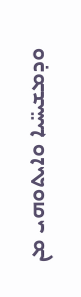ܘܕܡܫܝܚ̈ܝܐ ܘܐܝܬܘܗܝ ܡܢ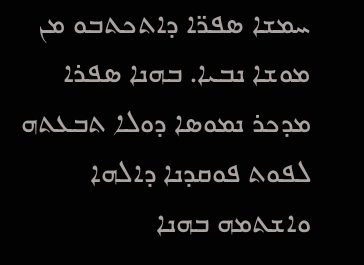ܚܡܫܐ ܣܦܪ̈ܐ ܕܐܬܟܬܒܘ ܡܢ ܡܘܫܐ ܢܒܝܐ. ܒܗܢܐ ܣܦܪܐ ܡܕܟܪ ܢܡܘܣܐ ܕܘܠܐ ܬܒܥܬܗ ܠܦܘܬ ܦܘܩܕܢܐ ܕܐܠܗܐ ܘܐܫܬܡܗ ܒܗܢܐ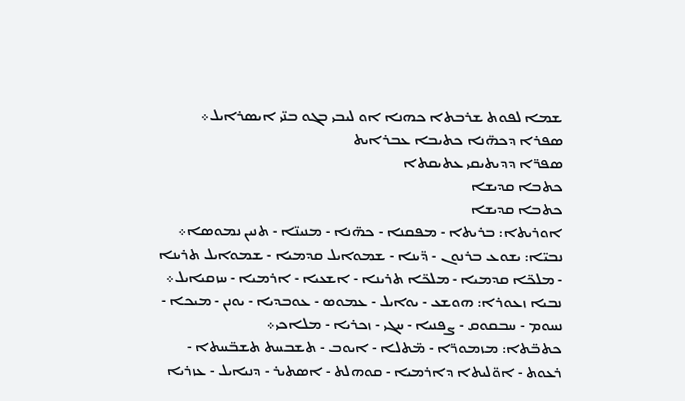ܫܡܐ ܠܦܘܬ ܫܪܒܬܐ ܟܗܢܐ ܐܘ ܠܝܒܝ ܒܓܘ ܒܢ̈ܝ ܐܝܣܪܐܝܠ܀
ܣܦܪܐ ܕܟܗ̈ܢܐ ܟܬܝܒܐ ܥܒܪܐܝܬ
ܣܦܪ̈ܐ ܕܕܝܬܝܩܝ ܥܬܝܩܬܐ
ܟܬܒܐ ܩܕܝܫܐ
ܟܬܒܐ ܩܕܝܫܐ
ܐܘܪܝܬܐ: ܒܪܝܬܐ - ܡܦܩܢܐ - ܟܗ̈ܢܐ - ܡܢܝܢ̈ܐ - ܬܢܝܢ ܢܡܘܣܐ܀
ܢܒܝ̈ܐ: ܝܫܘܥ ܒܪܢܘܢ - ܕ̈ܝܢܐ - ܫܡܘܐܝܠ ܩܕܡܝܐ - ܫܡܘܐܝܠ ܬܪܝܢܐ - ܡܠܟ̈ܐ ܩܕܡܝܐ - ܡܠܟ̈ܐ ܬܪܝܢܐ - ܐܫܥܝܐ - ܐܪܡܝܐ - ܚܙܩܝܐܝܠ܀
ܢܒܝܐ ܙܥܘܪܐ: ܗܘܫܥ - ܝܘܐܝܠ - ܥܡܘܣ - ܥܘܒܕܝܐ - ܝܘܢܢ - ܡܝܟܐ - ܢܚܘܡ - ܚܒܩܘܩ - ܨܦܢܝܐ - ܚܓܝ - ܙܟܪܝܐ - ܡܠܐܟܝ܀
ܟܬܒ̈ܬܐ: ܡܙܡܘܪ̈ܐ - ܡ̈ܬܠܐ - ܐܝܘܒ - ܬܫܒܚܬ ܬܫܒ̈ܚܬܐ - ܪܥܘܬ - ܐܘ̈ܠܝܬܐ ܕܐܪܡܝܐ - ܩܘܗܠܬ - ܐܣܬܝܪ - ܕܢܝܐܝܠ - ܥܙܪܝܐ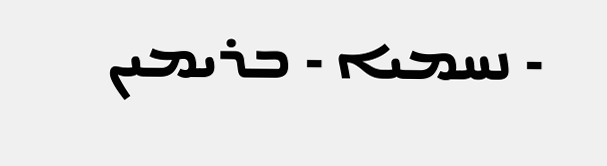- ܢܚܡܝܐ - ܒܪܝܡܝܢ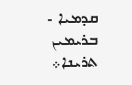ܩܕܡܝܐ - ܒܪܝܡܝܢ ܬܪܝܢܐ܀